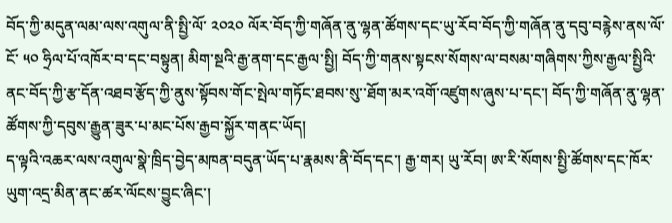བོད་ཀྱི་མདུན་ལམ་ལས་འགུལ་ནི་སྤྱི་ལོ་ ༢༠༢༠ ལོར་བོད་ཀྱི་གཞོན་ནུ་ལྷན་ཚོགས་དང་ཡུ་རོབ་བོད་ཀྱི་གཞོན་ནུ་དབུ་བརྙེས་ནས་ལོ་ངོ་ ༥༠ ཧྲིལ་པོ་འཁོར་བ་དང་བསྟུན། མིག་སྔའི་རྒྱ་ནག་དང་རྒྱལ་སྤྱི། བོད་ཀྱི་གནས་སྟངས་སོགས་ལ་བསམ་གཞིགས་ཀྱིས་རྒྱལ་སྤྱིའི་ནང་བོད་ཀྱི་རྩ་དོན་འཐབ་རྩོད་ཀྱི་ནུས་སྟོབས་གོང་སྤེལ་གཏོང་ཐབས་སུ་་ཐོག་མར་འགོ་འཛུགས་ཞུས་པ་དང་། བོད་ཀྱི་གཞོན་ནུ་ལྷན་ཚོགས་ཀྱི་དབུས་རྒྱུན་ཟུར་པ་མང་པོས་རྒྱབ་སྐྱོར་གནང་ཡོད།
ད་ལྟའི་འཆར་ལས་འགུལ་སྣེ་ཁྲིད་བྱེད་མཁན་བདུན་ཡོད་པ་རྣམས་ནི་བོད་དང་། རྒྱ་གར། ཡུ་རོབ། ཨ་རི་སོགས་སྤྱི་ཚོགས་དང་ཁོར་ཡུག་འདྲ་མིན་ནང་ཚར་ལོངས་བྱུང་ཞིང་།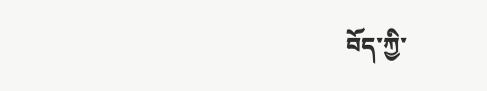བོད་ཀྱི་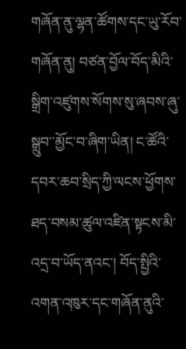གཞོན་ནུ་ལྷན་ཚོགས་དང་ཡུ་རོབ་གཞོན་ནུ། བཙན་བྱོལ་བོད་མིའི་སྒྲིག་འཛུགས་སོགས་སུ་ཞབས་ཞུ་སྒྲུབ་་མྱོང་བ་ཞིག་ཡིན། ང་ཚོའི་དབར་ཆབ་སྲིད་ཀྱི་ལངས་ཕྱོགས་ཐད་བསམ་ཚུལ་འཛིན་སྟངས་མི་འདྲ་བ་ཡོད་ནའང་། བོད་སྤྱིའི་འགན་འཁུར་དང་གཞོན་ནུའི་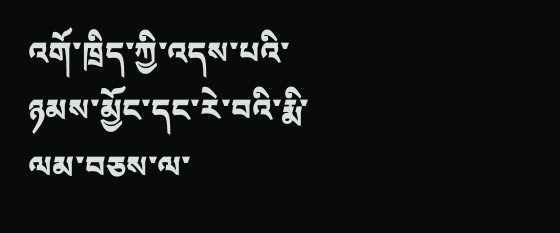འགོ་ཁྲིད་ཀྱི་འདས་པའི་ཉམས་མྱོང་དང་རེ་བའི་རྨི་ལམ་བཅས་ལ་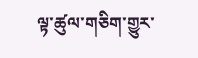ལྟ་ཚུལ་གཅིག་གྱུར་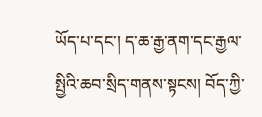ཡོད་པ་དང་། ད་ཆ་རྒྱ་ནག་དང་རྒྱལ་སྤྱིའི་ཆབ་སྲིད་གནས་སྟངས། བོད་ཀྱི་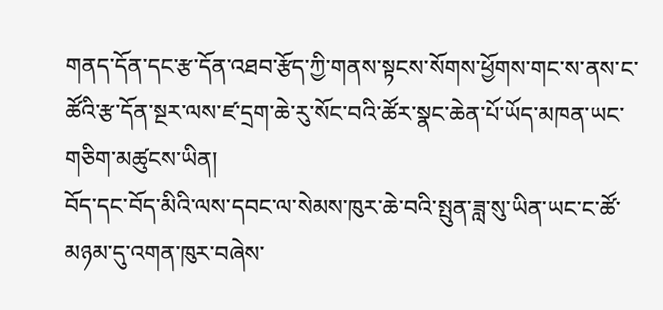གནད་དོན་དང་རྩ་དོན་འཐབ་རྩོད་ཀྱི་གནས་སྟངས་སོགས་ཕྱོགས་གང་ས་ནས་ང་ཚོའི་རྩ་དོན་སྔར་ལས་ཛ་དྲག་ཆེ་རུ་སོང་བའི་ཚོར་སྣང་ཆེན་པོ་ཡོད་མཁན་ཡང་གཅིག་མཚུངས་ཡིན།
བོད་དང་བོད་མིའི་ལས་དབང་ལ་སེམས་ཁུར་ཆེ་བའི་སྤུན་ཟླ་སུ་ཡིན་ཡང་ང་ཚོ་མཉམ་དུ་འགན་ཁུར་བཞེས་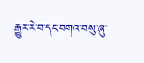རྒྱུར་རེ་བ་དང་བགའ་བསུ་ཞུ་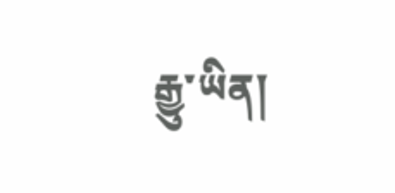རྒྱུ་ཡིན།